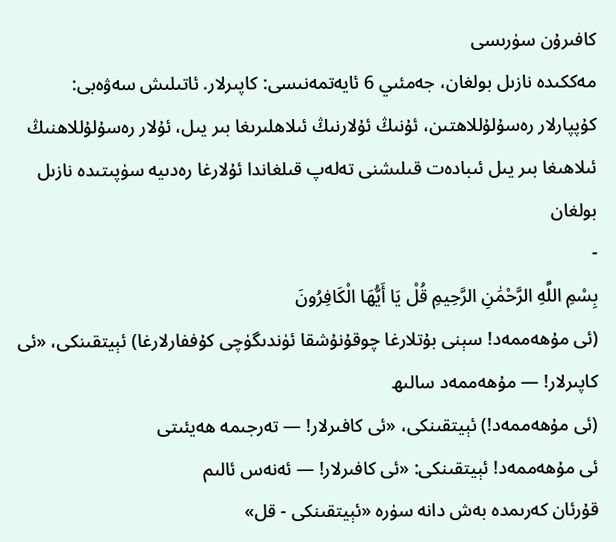كافىرۇن سۈرىسى
مەككىدە نازىل بولغان، جەمئىي 6 ئايەتمەنىسى: كاپىرلار. ئاتىلىش سەۋەبى: كۇپپارلار رەسۇلۇللاھتىن، ئۇنىڭ ئۇلارنىڭ ئىلاھلىرىغا بىر يىل، ئۇلار رەسۇلۇللاھنىڭ ئىلاھىغا بىر يىل ئىبادەت قىلىشنى تەلەپ قىلغاندا ئۇلارغا رەدىيە سۈپىتىدە نازىل بولغان
-
بِسْمِ اللَّهِ الرَّحْمَٰنِ الرَّحِيمِ قُلْ يَا أَيُّهَا الْكَافِرُونَ
(ئى مۇھەممەد! سېنى بۇتلارغا چوقۇنۇشقا ئۈندىگۈچى كۇففارلارغا) ئېيتقىنكى، «ئى كاپىرلار! — مۇھەممەد سالىھ
(ئى مۇھەممەد!) ئېيتقىنكى، «ئى كافىرلار! — تەرجىمە ھەيئىتى
ئى مۇھەممەد! ئېيتقىنكى: «ئى كافىرلار! — ئەنەس ئالىم
قۇرئان كەرىمدە بەش دانە سۈرە «ئېيتقىنكى - قل»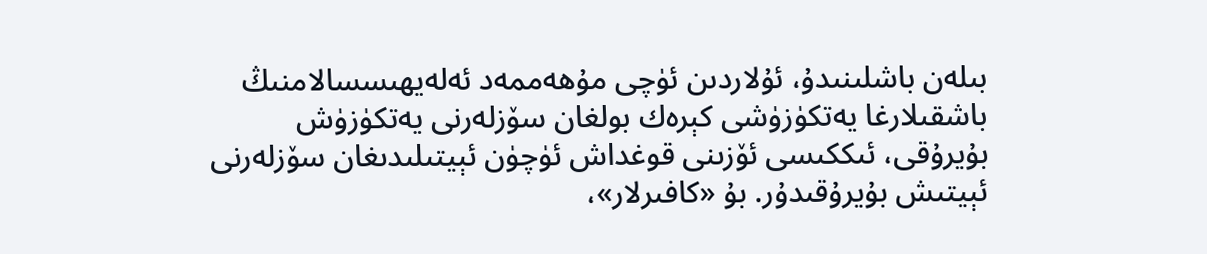بىلەن باشلىنىدۇ، ئۇلاردىن ئۈچى مۇھەممەد ئەلەيھىسسالامنىڭ باشقىلارغا يەتكۈزۈشى كېرەك بولغان سۆزلەرنى يەتكۈزۈش بۇيرۇقى، ئىككىسى ئۆزىنى قوغداش ئۈچۈن ئېيتىلىدىغان سۆزلەرنى ئېيتىش بۇيرۇقىدۇر. بۇ «كافىرلار»،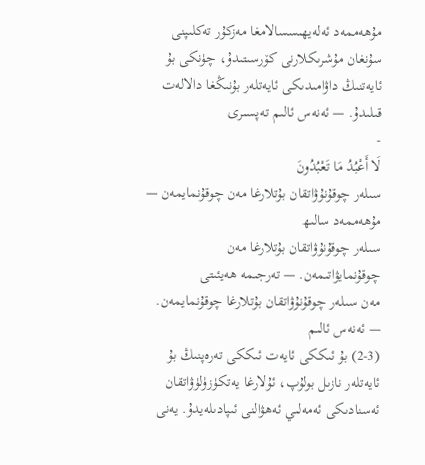مۇھەممەد ئەلەيھىسسالامغا مەزكۇر تەكلىپنى سۇنغان مۇشرىكلارنى كۆرسىتىدۇ، چۈنكى بۇ ئايەتنىڭ داۋامىدىكى ئايەتلەر بۇنىڭغا دالالەت قىلىدۇ. — ئەنەس ئالىم تەپسىرى
-
لَا أَعْبُدُ مَا تَعْبُدُونَ
سىلەر چوقۇنۇۋاتقان بۇتلارغا مەن چوقۇنمايمەن — مۇھەممەد سالىھ
سىلەر چوقۇنۇۋاتقان بۇتلارغا مەن چوقۇنمايۋاتىمەن. — تەرجىمە ھەيئىتى
مەن سىلەر چوقۇنۇۋاتقان بۇتلارغا چوقۇنمايمەن. — ئەنەس ئالىم
(2-3) بۇ ئىككى ئايەت ئىككى تەرەپنىڭ بۇ ئايەتلەر نازىل بولۇپ، ئۇلارغا يەتكۈزۈلۈۋاتقان ئەسنادىكى ئەمەلىي ئەھۋالنى ئىپادىلەيدۇ. يەنى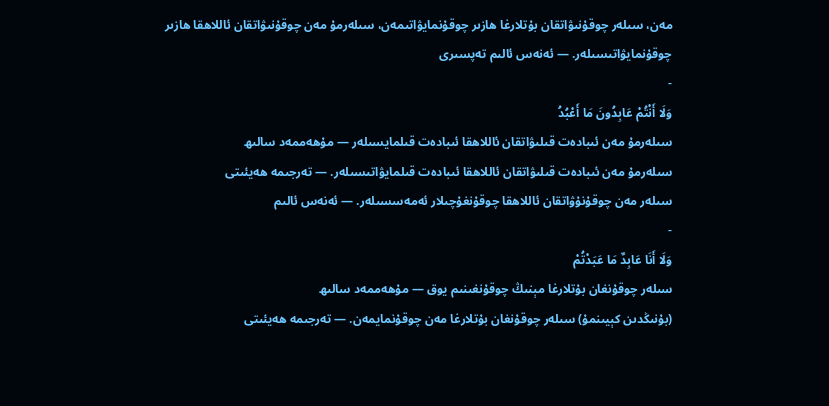مەن، سىلەر چوقۇنىۋاتقان بۇتلارغا ھازىر چوقۇنمايۋاتىمەن، سىلەرمۇ مەن چوقۇنىۋاتقان ئاللاھقا ھازىر چوقۇنمايۋاتىسىلەر. — ئەنەس ئالىم تەپسىرى
-
وَلَا أَنْتُمْ عَابِدُونَ مَا أَعْبُدُ
سىلەرمۇ مەن ئىبادەت قىلىۋاتقان ئاللاھقا ئىبادەت قىلمايسىلەر — مۇھەممەد سالىھ
سىلەرمۇ مەن ئىبادەت قىلىۋاتقان ئاللاھقا ئىبادەت قىلمايۋاتىسىلەر. — تەرجىمە ھەيئىتى
سىلەر مەن چوقۇنۇۋاتقان ئاللاھقا چوقۇنغۇچىلار ئەمەسسىلەر. — ئەنەس ئالىم
-
وَلَا أَنَا عَابِدٌ مَا عَبَدْتُمْ
سىلەر چوقۇنغان بۇتلارغا مېنىڭ چوقۇنغىنىم يوق — مۇھەممەد سالىھ
(بۇنىڭدىن كېيىنمۇ) سىلەر چوقۇنغان بۇتلارغا مەن چوقۇنمايمەن. — تەرجىمە ھەيئىتى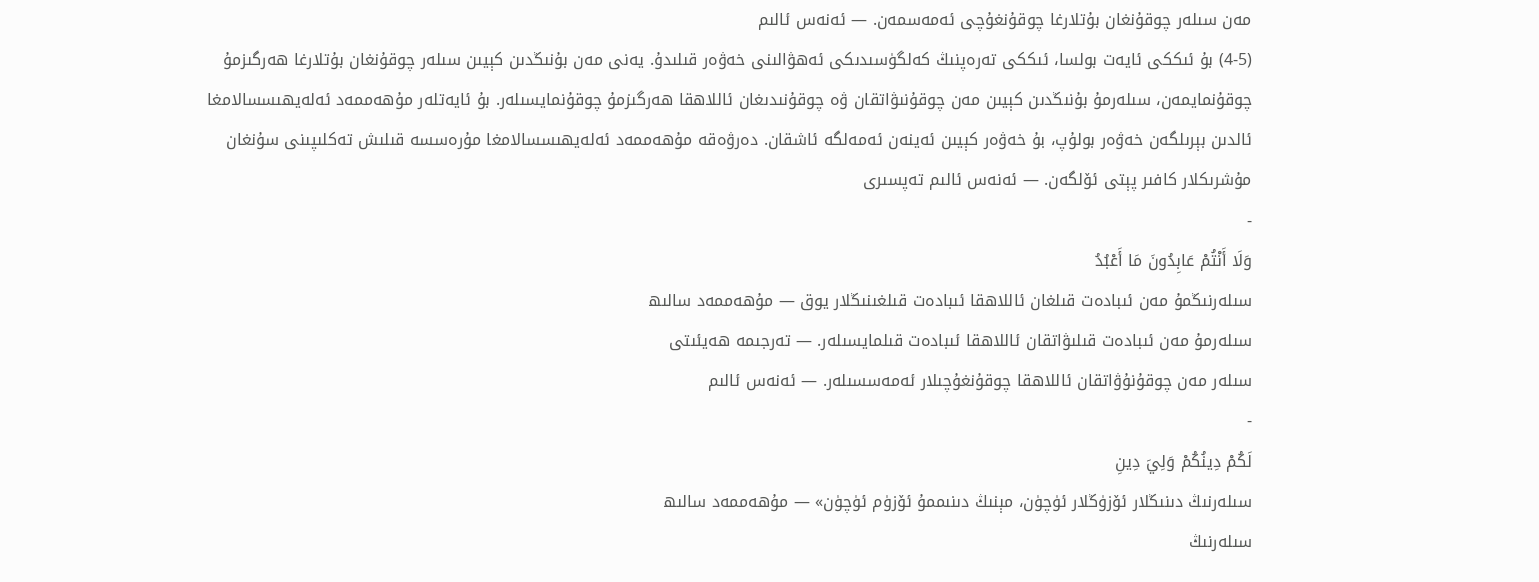مەن سىلەر چوقۇنغان بۇتلارغا چوقۇنغۇچى ئەمەسمەن. — ئەنەس ئالىم
(4-5) بۇ ئىككى ئايەت بولسا، ئىككى تەرەپنىڭ كەلگۈسىدىكى ئەھۋالىنى خەۋەر قىلىدۇ. يەنى مەن بۇنىڭدىن كېيىن سىلەر چوقۇنغان بۇتلارغا ھەرگىزمۇ چوقۇنمايمەن، سىلەرمۇ بۇنىڭدىن كېيىن مەن چوقۇنىۋاتقان ۋە چوقۇنىدىغان ئاللاھقا ھەرگىزمۇ چوقۇنمايسىلەر. بۇ ئايەتلەر مۇھەممەد ئەلەيھىسسالامغا ئالدىن بېرىلگەن خەۋەر بولۇپ، بۇ خەۋەر كېيىن ئەينەن ئەمەلگە ئاشقان. دەرۋەقە مۇھەممەد ئەلەيھىسسالامغا مۇرەسسە قىلىش تەكلىپىنى سۇنغان مۇشرىكلار كافىر پېتى ئۆلگەن. — ئەنەس ئالىم تەپسىرى
-
وَلَا أَنْتُمْ عَابِدُونَ مَا أَعْبُدُ
سىلەرنىڭمۇ مەن ئىبادەت قىلغان ئاللاھقا ئىبادەت قىلغىنىڭلار يوق — مۇھەممەد سالىھ
سىلەرمۇ مەن ئىبادەت قىلىۋاتقان ئاللاھقا ئىبادەت قىلمايسىلەر. — تەرجىمە ھەيئىتى
سىلەر مەن چوقۇنۇۋاتقان ئاللاھقا چوقۇنغۇچىلار ئەمەسسىلەر. — ئەنەس ئالىم
-
لَكُمْ دِينُكُمْ وَلِيَ دِينِ
سىلەرنىڭ دىنىڭلار ئۆزۈڭلار ئۈچۈن، مېنىڭ دىنىممۇ ئۆزۈم ئۈچۈن» — مۇھەممەد سالىھ
سىلەرنىڭ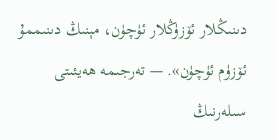دىنىڭلار ئۆزۈڭلار ئۈچۈن، مېنىڭ دىنىممۇ ئۆزۈم ئۈچۈن». — تەرجىمە ھەيئىتى
سىلەرنىڭ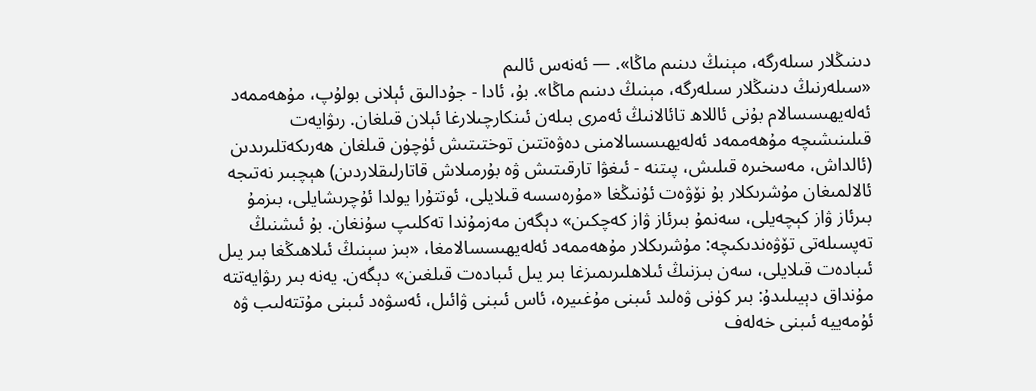دىنىڭلار سىلەرگە، مېنىڭ دىنىم ماڭا». — ئەنەس ئالىم
«سىلەرنىڭ دىنىڭلار سىلەرگە، مېنىڭ دىنىم ماڭا». بۇ، ئادا - جۇدالىق ئېلانى بولۇپ، مۇھەممەد ئەلەيھىسسالام بۇنى ئاللاھ تائالانىڭ ئەمرى بىلەن ئىنكارچىلارغا ئېلان قىلغان. رىۋايەت قىلىنىشىچە مۇھەممەد ئەلەيھىسسالامنى دەۋەتتىن توختىتىش ئۈچۈن قىلغان ھەرىكەتلىرىدىن (ئالداش، مەسخىرە قىلىش، پىتنە - ئىغۋا تارقىتىش ۋە بۇرمىلاش قاتارلىقلاردىن) ھېچبىر نەتىجە ئالالمىغان مۇشرىكلار بۇ نۆۋەت ئۇنىڭغا «مۇرەسسە قىلايلى، ئوتتۇرا يولدا ئۇچرىشايلى، بىزمۇ بىرئاز ۋاز كېچەيلى، سەنمۇ بىرئاز ۋاز كەچكىن» دېگەن مەزمۇندا تەكلىپ سۇنغان. بۇ ئىشنىڭ تەپسىلەتى تۆۋەندىكىچە: مۇشرىكلار مۇھەممەد ئەلەيھىسسالامغا، «بىز سېنىڭ ئىلاھىڭغا بىر يىل ئىبادەت قىلايلى، سەن بىزنىڭ ئىلاھلىرىمىزغا بىر يىل ئىبادەت قىلغىن» دېگەن. يەنە بىر رىۋايەتتە مۇنداق دېيىلىدۇ: بىر كۈنى ۋەلىد ئىبنى مۇغىيرە، ئاس ئىبنى ۋائىل، ئەسۋەد ئىبنى مۇتتەلىب ۋە ئۇمەييە ئىبنى خەلەف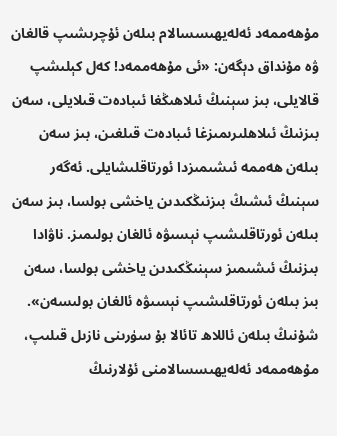مۇھەممەد ئەلەيھىسسالام بىلەن ئۇچرىشىپ قالغان ۋە مۇنداق دېگەن: «ئى مۇھەممەد! كەل كېلىشپ قالايلى، بىز سېنىڭ ئىلاھىڭغا ئىبادەت قىلايلى، سەن بىزنىڭ ئىلاھلىرىمىزغا ئىبادەت قىلغىن، بىز سەن بىلەن ھەممە ئىشىمىزدا ئورتاقلىشايلى. ئەگەر سېنىڭ ئىشىڭ بىزنىڭكىدىن ياخشى بولسا، بىز سەن بىلەن ئورتاقلىشىپ نېسىۋە ئالغان بولىمىز. ناۋادا بىزنىڭ ئىشىمىز سېنىڭكىدىن ياخشى بولسا، سەن بىز بىلەن ئورتاقلىشىپ نېسىۋە ئالغان بولىسەن». شۇنىڭ بىلەن ئاللاھ تائالا بۇ سۈرىنى نازىل قىلىپ، مۇھەممەد ئەلەيھىسسالامنى ئۇلارنىڭ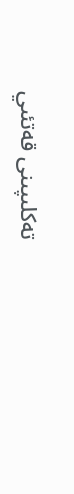تەكلىپىنى قەتئىي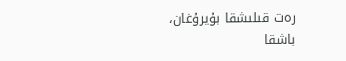رەت قىلىشقا بۇيرۇغان، باشقا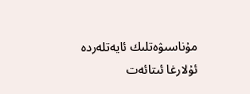مۇناسىۋەتلىك ئايەتلەردە ئۇلارغا ئىتائەت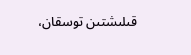قىلىشتىن توسقان،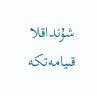شۇنداقلا قىيامەتكە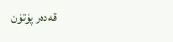قەدەر پۈتۈن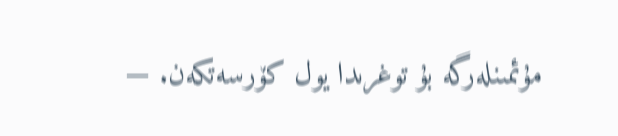مۇئمىنلەرگە بۇ توغرىدا يول كۆرسەتكەن. —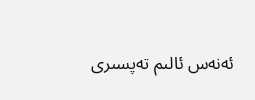ئەنەس ئالىم تەپسىرى